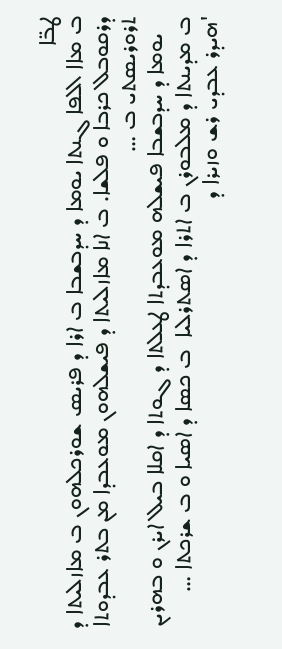ܛܒ̈ܐ
ܒ ܡܐܐ ܐܠܦܐ ܓܢܬܐ ܝܘܡܐ ܕ ܚܕܒܫܒܐ ܒ ܐܪܐ ܕ ܦܪܝܣ ܫܘܪܟܠܗܘܢ ܒ ܡܐܙܠܝܬܐ ܕ ܕܪܩܘܒܠ ܟܪܒܐ ܘ ܦܠܫܐ. ܒ ܐܢܐ ܡܐܙܠܝܬܐ ܕ ܦܝܫܠܗܘܢ ܡܘܥܒܕܐ ܡܢ ܒܬܪ ܥܒܕܘܬܐ ܬܪܘܪܝܣܬܝ ܒ …
   ܝܘܡܐ ܕ ܚܕܒܫܒܐ ܦܝܫܠܗ ܡܘܥܒܕܬܐ ܛܥܠܬܐ ܕ ܓܘܬܐ ܕ ܐܩܠܐ ܒܝܠ ܐܝܪܢ ܘ ܒܗܪܝܢ ܒ ܡܕܝܢܬܐ ܕ ܡܠܒܘܪܢ ܒ ܐܬܪܐ ܕ ܐܣܬܪܠܝܐ  ܒ ܟܣܐ ܕ ܐܣܝܐ ܘ ܒ ܫܪܟܬܐ …
'ܗܝܕܪ ܥܒܕܝ ܪܫ ܘܙܝܪܐ ܕ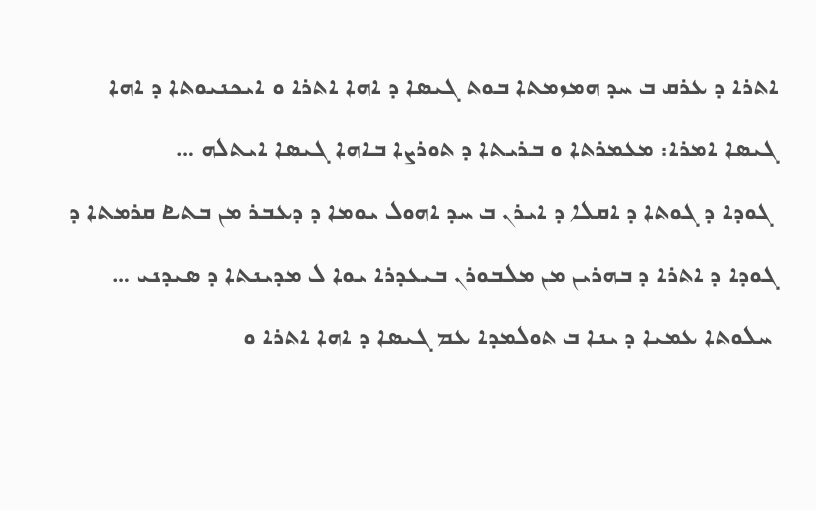ܐܬܪܐ ܕ ܥܪܩ ܒ ܚܕ ܗܡܙܡܬܐ ܒܘܬ ܓܝܣܐ ܕ ܐܗܐ ܐܬܪܐ ܘ ܐܝܟܢܝܘܬܐ ܕ ܐܗܐ ܓܝܣܐ ܐܡܪܐ: ܡܥܡܪܬܐ ܘ ܒܪܝܬܐ ܕ ܬܘܪܨܐ ܒܐܗܐ ܓܝܣܐ ܐܝܬܠܗ …
 ܓܘܕܐ ܕ ܓܘܬܐ ܕ ܐܩܠܐ ܕ ܐܝܪܢ ܒ ܚܕ ܐܗܘܠ ܝܘܡܐ ܕ ܕܥܒܪ ܡܢ ܒܬܧ ܩܪܡܬܐ ܕ ܓܘܕܐ ܕ ܐܬܪܐ ܕ ܒܗܪܝܢ ܡܢ ܡܠܒܘܪܢ ܒܝܥܕܪܐ ܝܘܐ ܠ ܡܕܝܢܬܐ ܕ ܣܝܕܢܝ …
 ܚܠܘܬܐ ܥܡܝܐ ܕ ܝܢܐ ܒ ܬܘܠܡܕܐ ܥܡ ܓܝܣܐ ܕ ܐܗܐ ܐܬܪܐ ܘ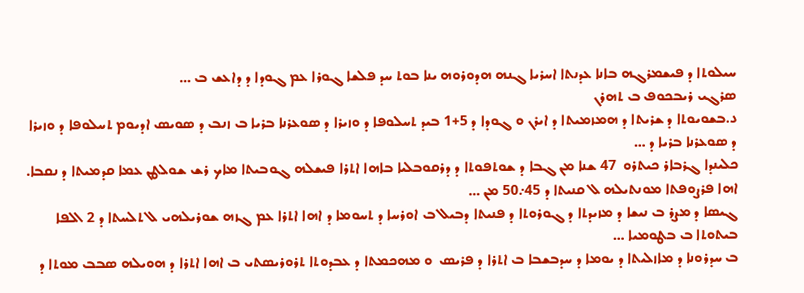ܚܝܠܘܬܐ ܕ ܦܝܫܡܪܓܗ ܒܐܢܐ ܥܕܢܬܐ ܐܚܪܝܐ ܓܢܗ ܗܕܘܪܘܗ ܝܢܐ ܒܘܬ ܚܕ ܦܠܫܐ ܓܘܪܐ ܥܡ ܓܘܕܐ ܕ ܕܐܥܫ ܒ …
ܣܪܓܝ ܪܝܒܟܘܦ ܒ ܬܗܪܢ
د.ܒܫܘܝܘܬܐ ܕ ܫܪܝܬܐ ܕ ܗܡܙܡܝܬܐ ܕ ܐܝܪܢ ܘ ܓܘܕܐ ܕ 5+1 ܒܝܕ ܬܚܠܘܦܐ ܕ ܘܙܝܪܐ ܕ ܣܘܥܪܢܐ ܒܪܝܐ ܒ ܙܢܒ ܕ ܣܘܝܣ ܐܕܝܘܡ ܬܚܠܘܦܐ ܕ ܘܙܝܪܐ ܕ ܣܘܥܪܢܐ ܒܪܝܐ ܕ …
ܟܠܝܢܕܐ ܓܪܒܐܪ ܟܝܬܪܘ  47 ܫܢܐ ܡܢ ܓܒܐ ܕ ܫܘܬܦܘܬܐ ܕ ܕܪܩܘܒܠܝܐ ܒܐܗܐ ܐܬܪܐ ܦܝܫܠܗ ܓܘܒܝܬܐ ܡܐܟ ܪܫ ܫܘܠܛܢ ܥܡܐ ܩܕܡܝܬܐ ܕ ܢܩܒܐ. ܐܗܐ ܦܪܨܘܦܬܐ ܡܘܢܬܝܠܗ ܠ ܩܢܝܬܐ ܕ 45܇50 ܡܢ …
ܓܝܣܐ ܕ ܡܨܪ ܒ ܢܝܫܐ ܕ ܡܙܝܕܬܐ ܕ ܓܘܪܘܬܐ ܕ ܦܢܝܬܐ ܕܒܝܠ ܒ ܐܘܪܚܐ ܕ ܬܚܘܡܐ ܕ ܐܗܐ ܐܬܪܐ ܥܡ ܓܙܗ ܫܘܪܝܠܗܝ ܠ ܬܠܚܬܐ ܕ 2 ܐܠܦܐ ܒܝܬܘܬܐ ܒ ܒܛܘܡܝܐ …
ܒ ܚܕܪܘܢܐ ܕ ܡܐܙܠܝܬܐ ܕ ܝܘܡܐ ܕ ܚܕܒܫܒܐ ܒ ܐܬܪܐ ܕ ܦܪܝܣ  ܘ ܡܗܟܡܬܐ ܕ ܥܒܕܘܬܐ ܬܪܘܪܝܣܬܝ ܒ ܐܗܐ ܐܬܪܐ ܕ ܗܘܝܠܗ ܣܒܒ ܡܘܬܐ ܕ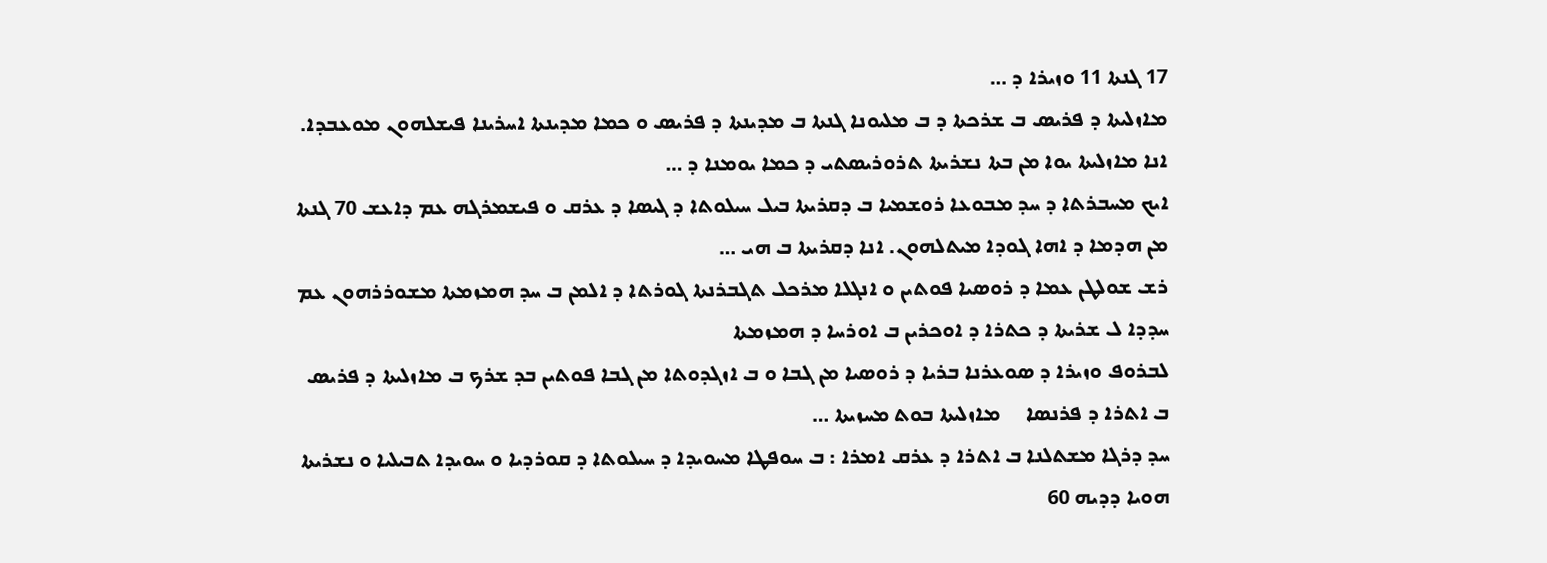17 ܓܢܬܐ 11 ܘܙܝܪܐ ܕ …
ܡܐܙܠܝܬܐ ܕ ܦܪܝܣ ܒ ܫܪܟܬܐ ܕ ܒ ܡܠܝܘܢܐ ܓܢܬܐ ܒ ܡܕܝܢܬܐ ܕ ܦܪܝܣ ܘ ܟܡܐ ܡܕܝܢܬܐ ܐܚܪܝܢܐ ܦܝܫܠܗܘܢ ܡܘܥܒܕܐ. ܐܢܐ ܡܐܙܠܝܬܐ ܝܘܐ ܡܢ ܒܬܐ ܢܫܪܝܬܐ ܬܪܘܪܝܣܬܝ ܕ ܟܡܐ ܝܘܡܢܐ ܕ …
ܐܝܟ ܡܚܒܪܬܐ ܕ ܚܕ ܡܒܘܥܐ ܪܘܫܡܝܐ ܒ ܕܩܪܝܬܐ ܒܝܠ ܚܝܠܘܬܐ ܕ ܓܝܣܐ ܕ ܥܪܩ ܘ ܦܝܫܡܪܓܗ ܥܡ ܕܐܥܫ 70 ܓܢܬܐ ܡܢ ܗܕܡܐ ܕ ܐܗܐ ܓܘܕܐ ܡܝܬܠܗܘܢ. ܐܢܐ ܕܩܪܝܬܐ ܒ ܗܝ …
ܪܫ ܫܘܠܛܢ ܥܡܐ ܕ ܪܘܣܝܐ ܦܘܬܝܢ ܘ ܐܢܓܠܐ ܡܪܟܠ ܬܓܒܪܢܬܐ ܓܘܪܬܐ ܕ ܐܠܡܢ ܒ ܚܕ ܗܡܙܡܬܐ ܡܫܘܪܪܗܘܢ ܥܡ ܚܕܕܐ ܠ ܫܪܝܬܐ ܕ ܟܬܪܐ ܕ ܐܘܟܪܝܢ ܒ ܐܘܪܚܐ ܕ ܗܡܙܡܬܐ
ܠܒܪܘܦ ܘܙܝܪܐ ܕ ܣܘܥܪܢܐ ܒܪܝܐ ܕ ܪܘܣܝܐ ܡܢ ܓܒܐ ܘ ܒ ܐܙܓܕܘܬܐ ܡܢ ܓܒܐ ܦܘܬܝܢ ܒܕ ܫܪܟ ܒ ܡܐܙܠܝܬܐ ܕ ܦܪܝܣ ܒ ܐܬܪܐ ܕ ܦܪܢܣܐ     ܡܐܙܠܝܬܐ ܒܘܬ ܡܚܙܝܬܐ …
ܚܕ ܕܪܓܐ ܡܫܬܠܢܐ ܒ ܐܬܪܐ ܕ ܥܪܩ ܐܡܪܐ : ܒ ܚܘܦܛܐ ܡܚܘܝܕܐ ܕ ܚܝܠܘܬܐ ܕ ܩܘܪܕܝܐ ܘ ܚܘܝܕܐ ܬܒܝܠܝܐ ܘ ܢܫܪܝܬܐ ܗܘܝܐ ܕܕܝܗ 60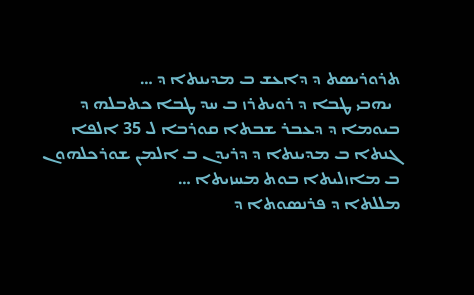ܬܪܘܪܝܣܬ ܕ ܕܐܥܫ ܒ ܡܕܝܢܬܐ ܕ …
  ܝܗܒܝ ܛܒܐ ܕ ܪܘܝܬܪܙ ܒ ܚܕ ܛܒܐ ܟܬܒܠܗ ܕ ܒܝܘܡܐ ܕ ܕܥܒܪ ܫܒܬܐ ܩܘܪܒܐ ܠ 35 ܐܠܦܐ ܓܢܬܐ ܒ ܡܕܝܢܬܐ ܕ ܕܪܝܕܢ ܒ ܐܠܡܢ ܫܘܪܟܠܗܘܢ ܒ ܡܐܙܠܝܬܐ ܒܘܬ ܡܚܙܝܬܐ …
ܡܠܠܬܐ ܕ ܦܪܢܣܘܬܐ ܕ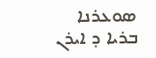ܣܘܥܪܢܐ ܒܪܝܐ ܕ ܐܝܪܢ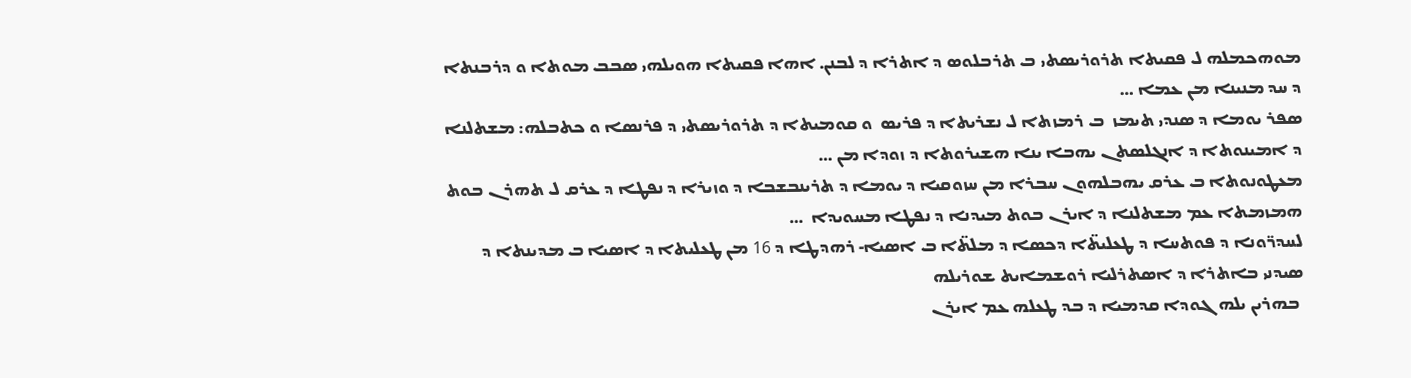ܡܘܗܟܡܠܗ ܠ ܦܩܝܬܐ ܬܪܘܪܝܣܬܝ ܒ ܬܪܒܠܘܣ ܕ ܐܬܪܐ ܕ ܠܒܢܢ. ܐܗܐ ܦܩܝܬܐ ܗܘܝܠܗܝ ܣܒܒ ܡܘܬܐ ܘ ܕܪܒܢܬܐ ܕ ܚܕ ܡܢܝܢܐ ܡܢ ܥܡܐ …
ܣܦܪ ܝܘܡܐ ܕ ܣܢܕܝ ܬܝܡܙ  ܒ ܪܡܙܬܐ ܠ ܢܫܪܝܬܐ ܕ ܦܪܝܣ  ܘ ܩܘܡܝܬܐ ܕ ܬܪܘܪܝܣܬܝ ܕ ܦܪܢܣܐ ܘ ܟܬܒܠܗ: ܡܫܬܠܢܐ ܕ ܐܡܝܢܘܬܐ ܕ ܐܢܓܠܣܬܢ ܝܗܒܐ ܝܢܐ ܗܫܝܪܘܬܐ ܕ ܙܘܕܐ ܡܢ …
ܡܥܛܘܢܘܬܐ ܒ ܥܪܩ ܝܗܒܠܗܘܢ ܚܒܪܐ ܡܢ ܚܙܘܩܝܐ ܕ ܝܘܡܐ ܕ ܬܪܝܢܒܫܒܐ ܕ ܘܙܝܪܐ ܕ ܢܦܛܐ ܕ ܥܪܩ ܠ ܬܗܪܢ ܒܘܬ ܗܡܙܡܬܐ ܥܡ ܡܫܬܠܢܐ ܕ ܐܝܪܢ ܒܘܬ ܡܝܕܢܐ ܕ ܢܦܛܐ ܡܚܘܝܕܐ  …
ܠܚܕܪ̈ܘܢܐ ܕ ܦܘܬܚܐ ܕ ܛܥܠܝܬ̈ܐ ܕܟܣܐ ܕ ܡܠܬ̈ܐ ܒ ܐܣܝܐ- ܪܗܕܛܐ ܕ 16 ܡܢ ܛܥܠܝܬܐ ܕ ܐܣܝܐ ܒ ܡܕܝܢܬܐ ܕ ܣܝܕܢܝ ܒܐܬܪܐ ܕ ܐܣܬܪܠܝܐ ܪܘܫܡܐܝܬ ܫܘܪܝܠܗ
 ܒܗܪܝܢ ܝܠܗ ܓܘܕܐ ܩܕܡܝܐ ܕ ܒܕ ܛܥܠܗ ܥܡ ܐܝܪܢ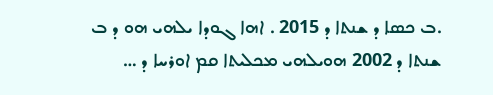.ܒ ܟܣܐ ܕ ܫܢܬܐ ܕ 2015 . ܐܗܐ ܓܘܕܐ ܝܠܗܝ ܗܘ ܕ ܒ ܫܢܬܐ ܕ 2002 ܗܘܝܠܗܝ ܡܟܠܝܬܐ ܩܡ ܐܘܪܚܐ ܕ …